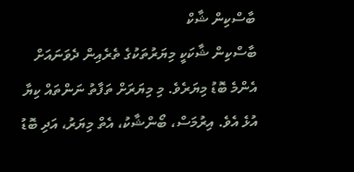ބާސްކިން ޝާކް
ބާސްކިން ޝާކަކީ މިޔަރުތަކުގެ ތެރެއިން ދެވަނައަށް އެންމެ ބޮޑު މިޔަރެވެ. މި މިޔަރަށް ތަފާތު ނަންތައް ކިޔާ އުޅެ އެވެ. އިރުމަސް، ބޯންޝާކު، އެތް މިޔަރު، އަދި ބޮޑު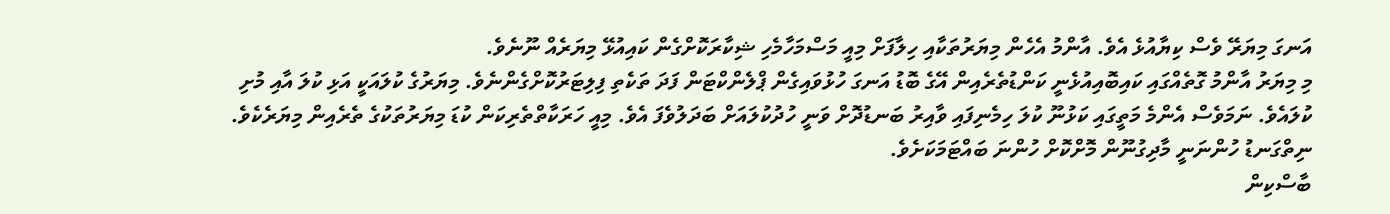އަނގަ މިޔަރޭ ވެސް ކިޔާއުޅެ އެވެ. އާންމު އެހެން މިޔަރުތަކާއި ހިލާފަށް މިއީ މަސްމަހާމެހި ޝިކާރަކޮށްގެން ކައިއުޅޭ މިޔަރެއް ނޫނެވެ.
މި މިޔަރު އާންމު ގޮތެއްގައި ކައިބޮއިއުޅެނީ ކަންޑުތެރެއިން އޭގެ ބޮޑު އަނގަ ހުޅުވައިގެން ޕްލެންކްޓަން ފަދަ ތަކެތި ފިލިޓަރުކޮށްގެންނެވެ. މިޔަރުގެ ކުލައަކީ އަޅި ކުލަ އާއި މުށި ކުލައެވެ. ނަމަވެސް އެންމެ މަތީގައި ކަޅުނޫ ކުލަ ހިމެނިފައި ވާއިރު ބަނޑުދޮށް ވަނީ ހުދުކުލައަށް ބަދަލުވެފަ އެވެ. މިއީ ހަރަކާތްތެރިކަން ކުޑަ މިޔަރުތަކުގެ ތެރެއިން މިޔަރެކެވެ. ނިތްގަނޑު ހުންނަނީ މާދިގުނޫން މޮށްކޮށް ހުންނަ ބައްޓަމަކަށެވެ.
ބާސްކިން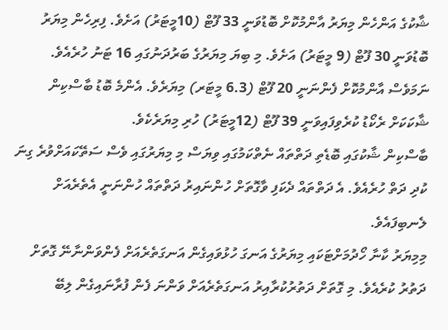ޝާކުގެ އަންހެން މިޔަރު އާންމުކޮށް ބޮޑުވަނީ 33 ފޫޓް (10މީޓަރު) އަށެވެ. ފިރިހެން މިޔަރު ބޮޑުވަނީ 30 ފޫޓް (9 މީޓަރު) އަށެވެ. މި ބިޔަ މިޔަރުގެ ބަރުދަނުގައި 16 ޓަނު ހުރެއެވެ. ނަމަވެސް އާންމުކޮށް ފެންނަނީ 20 ފޫޓް (6.3 މީޓަރ) މިޔަރެވެ. އެންމެ ބޮޑު ބާސްކިން ޝާކަކަށް ރެކޯޑު ކުރެވިފައިވަނީ 39 ފޫޓް (12މީޓަރު) ހުރި މިޔަރެކެވެ.
ބާސްކިން ޝާކުގައި ބޮޑެތި ދަތްތައް ނެތްކަމުގައި ވިޔަސް މި މިޔަރުގައި ވެސް ސަތޭކައަށްވުރެ ގިނަ ކުދި ދަތް ހުރެއެވެ. އެ ދަތްތައް ދެކަފި ވާގޮތަށް ހުންނައިރު ދަތްތައް ހުންނަނީ އެތެރެއަށް ލެނބިފައެވެ.
މިމިޔަރު ކާނާ ހޯދުމަށްޓަކައި މިޔަރުގެ އަނގަ ހުޅުވައިގެން އަނގަތެރެއަށް ފެންވަންނާނޭ ގޮތަށް ދަތުރު ކުރެއެވެ. މި ގޮތަށް ދަތުރުކުރާއިރު އަނގަތެރެއަށް ވަންނަ ފެން ފުރާނައިގެން ލިބޭ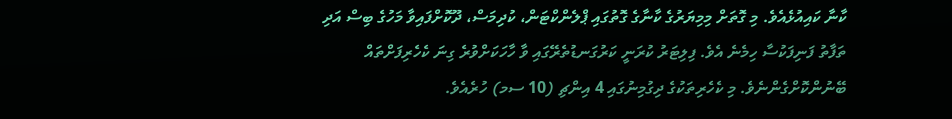ކާނާ ކައިއުޅެއެވެ. މި ގޮތަށް މިމިޔަރުގެ ކާނާގެ ގޮތުގައި ޕްލެންކްޓަން، ކުދިމަސް، ދޫކޮށްފައިވާ މަހުގެ ބިސް އަދި ތަފާތު ފަނިފަކުސާ ހިމެނެ އެވެ. ފިލިޓަރު ކުރަނީ ކަރުގަނޑުތެރޭގައި ވާ ހާހަކަށްވުރެ ގިނަ ކެހެރިފަށްތައް ބޭނުންކޮށްގެންނެވެ. މި ކެހެރިތަކުގެ ދިގުމިނުގައި 4 އިންޗި (10 ސމ) ހުރެއެވެ.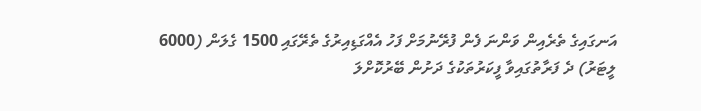އަނގައިގެ ތެރެއިން ވަންނަ ފެން ފުރޭނުމަށް ފަހު އެއްގަޑިއިރުގެ ތެރޭގައި 1500 ގެލަން (6000 ލީޓަރު) ދެ ފަރާތުގައިވާ ފީކަރުތަކުގެ ދަށުން ބޭރުކޮށްލަ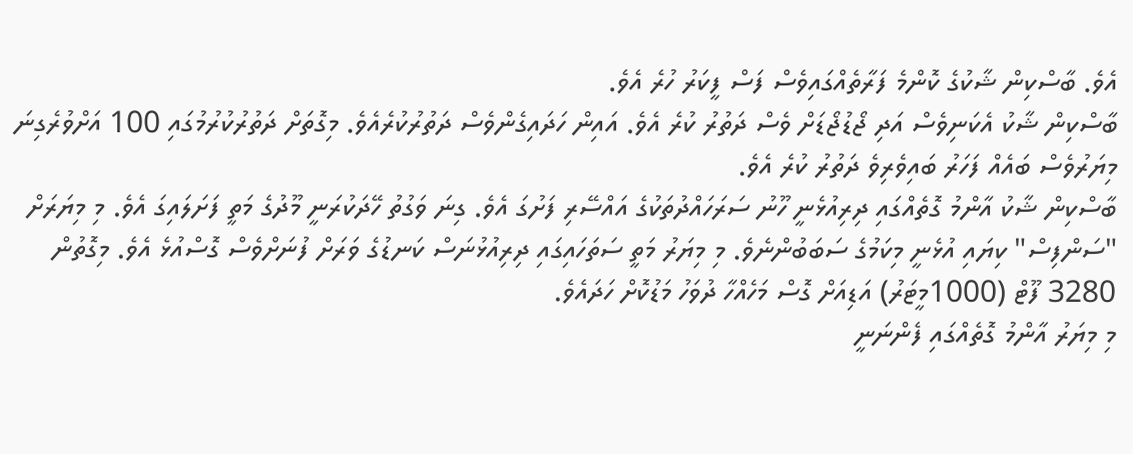އެވެ. ބާސްކިން ޝާކުގެ ކޮންމެ ފަރާތެއްގައިވެސް ފަސް ފީކަރު ހުރެ އެވެ.
ބާސްކިން ޝާކު އެކަނިވެސް އަދި ޖޯޑުޖޯޑަށް ވެސް ދަތުރު ކުރެ އެވެ. އައިން ހަދައިގެންވެސް ދަތުރުކުރެއެވެ. މިގޮތަށް ދަތުރުކުރުމުގައި 100 އަށްވުރެގިނަ މިޔަރުވެސް ބައެއް ފަހަރު ބައިވެރިވެ ދަތުރު ކުރެ އެވެ.
ބާސްކިން ޝާކު އާންމު ގޮތެއްގައި ދިރިއުޅެނީ ހޫނު ސަރަހައްދުތަކުގެ އައްސޭރި ފަށުގަ އެވެ. ގިނަ ވަގުތު ހޭދަކުރަނީ މޫދުގެ މަތީ ފަށަލައިގަ އެވެ. މި މިޔަރަށް "ސަންފިސް" ކިޔައި އުޅެނީ މިކަމުގެ ސަބަބުންނެވެ. މި މިޔަރު މަތީ ސަތަހައިގައި ދިރިއުޅުނަސް ކަނޑުގެ ވަރަށް ފުނަށްވެސް ގޮސްއުޅެ އެވެ. މިގޮތުން 3280 ފޫޓް (1000މީޓަރު) އަޑިއަށް ގޮސް މަހެއްހާ ދުވަހު މަޑުކޮށް ހަދައެވެ.
މި މިޔަރު އާންމު ގޮތެއްގައި ފެންނަނީ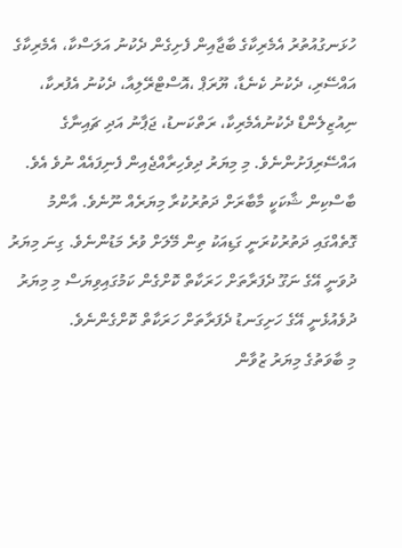ހުޅަނގުއުތުރު އެމެރިކާގެ ބާޖާއިން ފެށިގެން ދެކުނު އަލަސްކާ، އެމެރިކާގެ އައްސޭރި، ދެކުނު ކެނެޑާ، ޔޫރަޕް ،އޮސްޓްރޭލިއާ، ދެކުނު އެފުރކާ، ނިއުޒިލެންޑް ދެކުނުއެމެރިކާ، ރަތްކަނޑު، ޖަޕާނު އަދި ޗައިނާގެ އައްސޭރިފަށުންނެވެ. މި މިޔަރު ދިވެހިރާއްޖެއިން ފެނިފައެއް ނުވެ އެވެ.
ބާސްކިން ޝާކަކީ މާބާރަށް ދަތުރުކުރާ މިޔަރެއް ނޫނެވެ. އާންމު ގޮތެއްގައި ދަތުރުކުރަނީ ގަޑިއަކު ތިން މޭލަށް ވުރެ މަޑުންނެވެ. ގިނަ މިޔަރު ދުވަނީ އޭގެ ނަގޫ ދެފަރާތަށް ހަރަކާތް ކޮށްގެން ކަމުގައިވިޔަސް މި މިޔަރު ދުވެއުޅެނީ އޭގެ ހަށިގަނޑު ދެފަރާތަށް ހަރަކާތް ކޮށްގެންނެވެ.
މި ބާވަތުގެ މިޔަރު ޒުވާން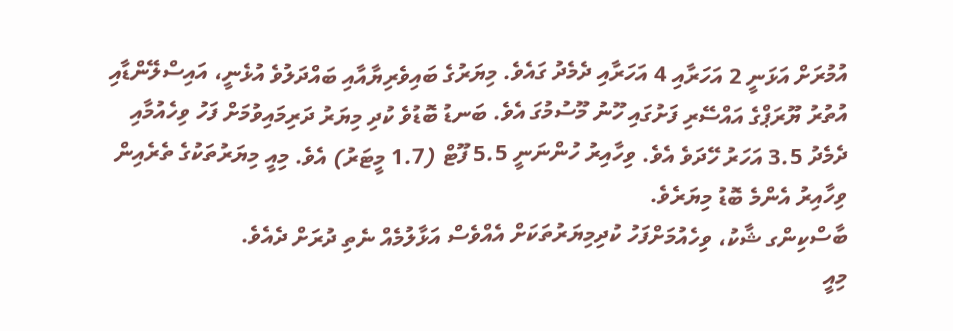އުމުރަށް އަޅަނީ 2 އަހަރާއި 4 އަހަރާއި ދެމެދު ގައެވެ. މިޔަރުގެ ބައިވެރިޔާއާއި ބައްދަލުވެ އުޅެނީ، އައިސްލޭންޑާއި އުތުރު ޔޫރަޕްގެ އައްސޭރި ފަށުގައި ހޫނު މޫސުމުގަ އެވެ. ބަނޑު ބޮޑުވެ ކުދި މިޔަރު ދަރިމައިވުމަށް ފަހު ވިހެއުމާއި ދެމެދު 3.5 އަހަރު ހޭދަވެ އެވެ. ވިހާއިރު ހުންނަނީ 5.5 ފޫޓް (1.7 މީޓަރު) އެވެ. މިއީ މިޔަރުތަކުގެ ތެރެއިން ވިހާއިރު އެންމެ ބޮޑު މިޔަރެވެ.
ބާސްކިންގ ޝާކު، ވިހެއުމަށްފަހު ކުދިމިޔަރުތަކަށް އެއްވެސް އަޅާލުމެއް ނެތި ދުރަށް ދެއެވެ.
މިއީ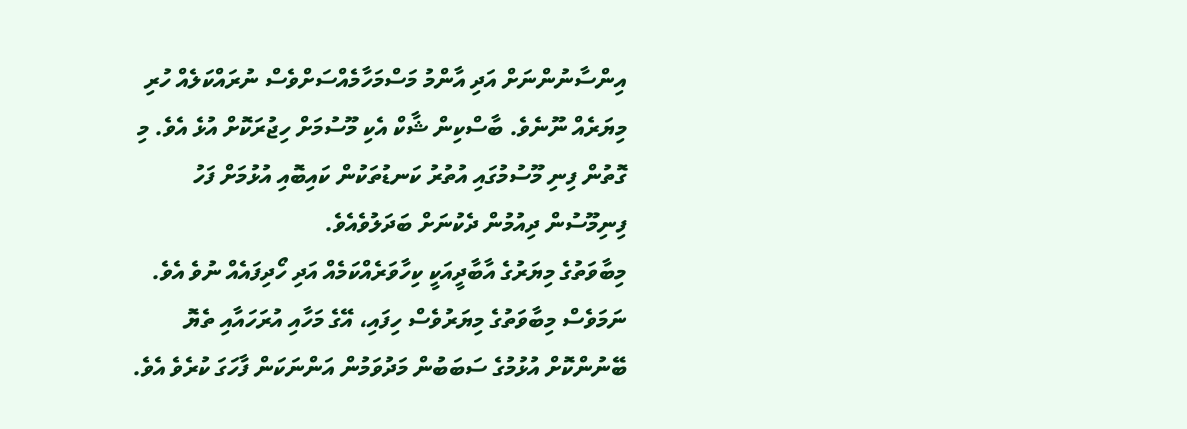އިންސާނުންނަށް އަދި އާންމު މަސްމަހާމެއްސަށްވެސް ނުރައްކަލެއް ހުރި މިޔަރެއް ނޫނެވެ. ބާސްކިން ޝާކް އެކި މޫސުމަށް ހިޖުރަކޮށް އުޅެ އެވެ. މި ގޮތުން ފިނި މޫސުމުގައި އުތުރު ކަނޑުތަކުން ކައިބޮއި އުޅުމަށް ފަހު ފިނިމޫސުން ދިއުމުން ދެކުނަށް ބަދަލުވެއެވެ.
މިބާވަތުގެ މިޔަރުގެ އާބާދީއަކީ ކިހާވަރެއްކަމެއް އަދި ހޯދިފައެއް ނުވެ އެވެ. ނަމަވެސް މިބާވަތުގެ މިޔަރުވެސް ހިފައި، އޭގެ މަހާއި އުރަހައާއި ތެޔޮ ބޭނުންކޮށް އުޅުމުގެ ސަބަބުން މަދުވަމުން އަންނަކަން ފާހަގަ ކުރެވެ އެވެ.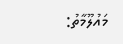މައުލޫމާތު: